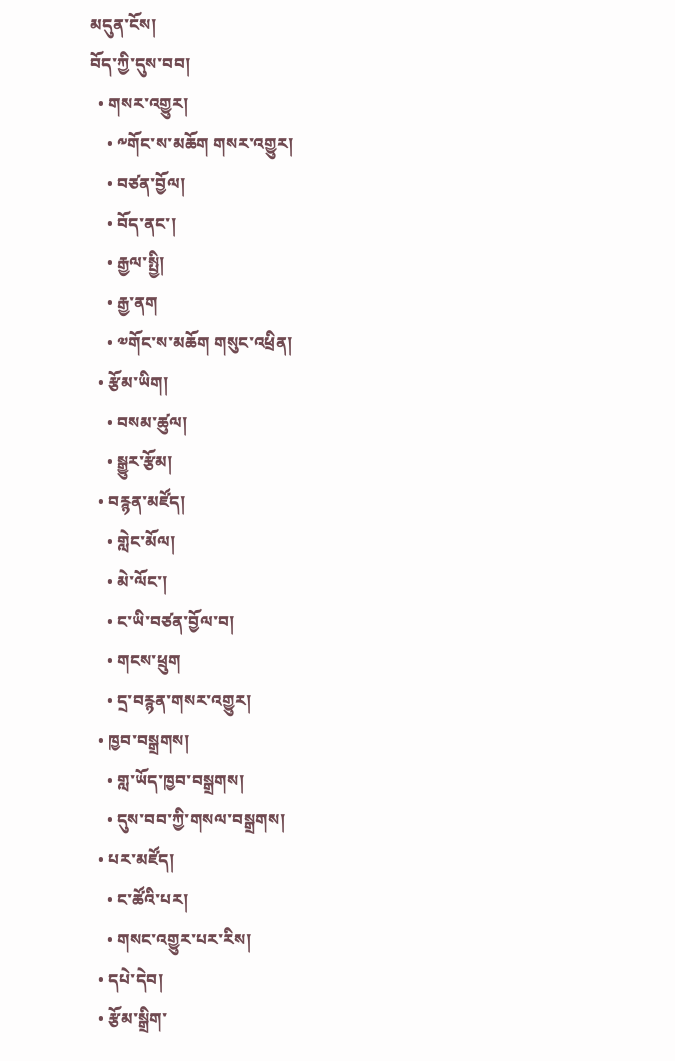མདུན་ངོས།
བོད་ཀྱི་དུས་བབ།
  • གསར་འགྱུར།
    • ༸གོང་ས་མཆོག གསར་འགྱུར།
    • བཙན་བྱོལ།
    • བོད་ནང་།
    • རྒྱལ་སྤྱི།
    • རྒྱ་ནག
    • ༧གོང་ས་མཆོག གསུང་འཕྲིན།
  • རྩོམ་ཡིག།
    • བསམ་ཚུལ།
    • སྒྱུར་རྩོམ།
  • བརྙན་མཛོད།
    • གླེང་མོལ།
    • མེ་ལོང་།
    • ང་ཡི་བཙན་བྱོལ་བ།
    • གངས་ཕྲུག
    • དྲ་བརྙན་གསར་འགྱུར།
  • ཁྱབ་བསྒྲགས།
    • གླ་ཡོད་ཁྱབ་བསྒྲགས།
    • དུས་བབ་ཀྱི་གསལ་བསྒྲགས།
  • པར་མཛོད།
    • ང་ཚོའི་པར།
    • གསང་འགྱུར་པར་རིས།
  • དཔེ་དེབ།
  • རྩོམ་སྒྲིག་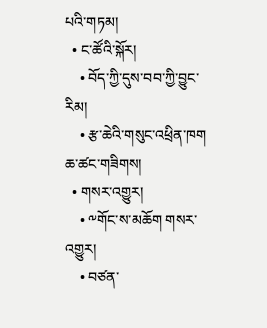པའི་གཏམ།
  • ང་ཚོའི་སྐོར།
    • བོད་ཀྱི་དུས་བབ་ཀྱི་བྱུང་རིམ།
    • རྩ་ཆེའི་གསུང་འཕྲིན་ཁག
ཆ་ཚང་གཟིགས།
  • གསར་འགྱུར།
    • ༸གོང་ས་མཆོག གསར་འགྱུར།
    • བཙན་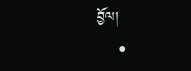བྱོལ།
    •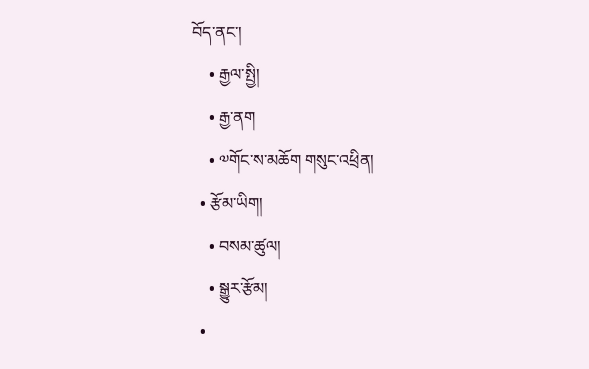བོད་ནང་།
    • རྒྱལ་སྤྱི།
    • རྒྱ་ནག
    • ༧གོང་ས་མཆོག གསུང་འཕྲིན།
  • རྩོམ་ཡིག།
    • བསམ་ཚུལ།
    • སྒྱུར་རྩོམ།
  •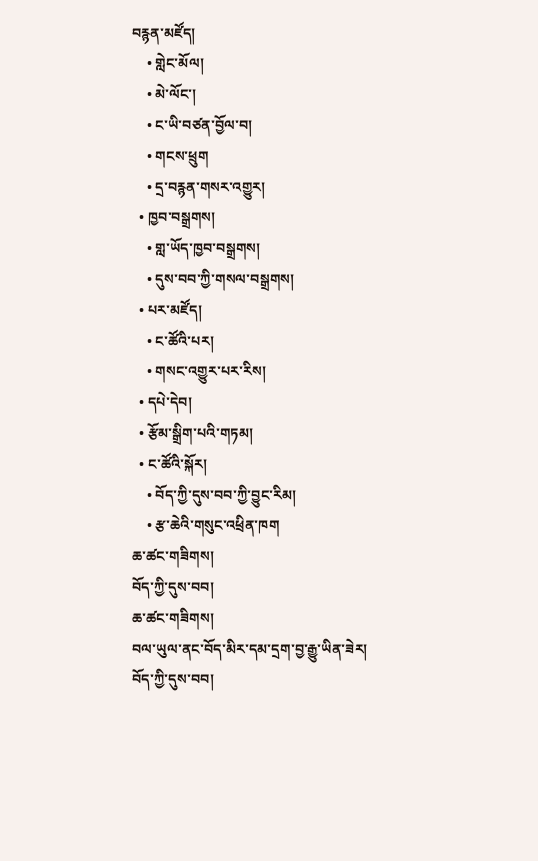བརྙན་མཛོད།
    • གླེང་མོལ།
    • མེ་ལོང་།
    • ང་ཡི་བཙན་བྱོལ་བ།
    • གངས་ཕྲུག
    • དྲ་བརྙན་གསར་འགྱུར།
  • ཁྱབ་བསྒྲགས།
    • གླ་ཡོད་ཁྱབ་བསྒྲགས།
    • དུས་བབ་ཀྱི་གསལ་བསྒྲགས།
  • པར་མཛོད།
    • ང་ཚོའི་པར།
    • གསང་འགྱུར་པར་རིས།
  • དཔེ་དེབ།
  • རྩོམ་སྒྲིག་པའི་གཏམ།
  • ང་ཚོའི་སྐོར།
    • བོད་ཀྱི་དུས་བབ་ཀྱི་བྱུང་རིམ།
    • རྩ་ཆེའི་གསུང་འཕྲིན་ཁག
ཆ་ཚང་གཟིགས།
བོད་ཀྱི་དུས་བབ།
ཆ་ཚང་གཟིགས།
བལ་ཡུལ་ནང་བོད་མིར་དམ་དྲག་བྱ་རྒྱུ་ཡིན་ཟེར།
བོད་ཀྱི་དུས་བབ།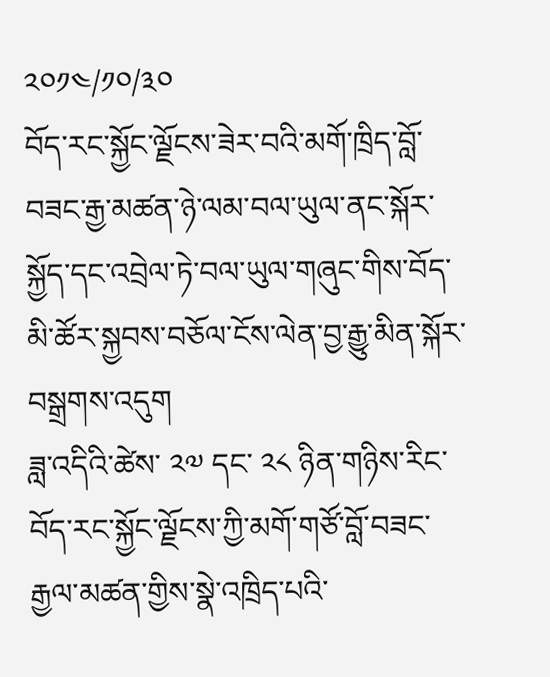༢༠༡༤/༡༠/༣༠
བོད་རང་སྐྱོང་ལྗོངས་ཟེར་བའི་མགོ་ཁྲིད་བློ་བཟང་རྒྱ་མཚན་ཉེ་ལམ་བལ་ཡུལ་ནང་སྐོར་སྐྱོད་དང་འབྲེལ་ཏེ་བལ་ཡུལ་གཞུང་གིས་བོད་མི་ཚོར་སྐྱབས་བཅོལ་ངོས་ལེན་བྱ་རྒྱུ་མིན་སྐོར་བསྒྲགས་འདུག
ཟླ་འདིའི་ཚེས་ ༢༧ དང་ ༢༨ ཉིན་གཉིས་རིང་བོད་རང་སྐྱོང་ལྗོངས་ཀྱི་མགོ་གཙོ་བློ་བཟང་རྒྱལ་མཚན་གྱིས་སྣེ་འཁྲིད་པའི་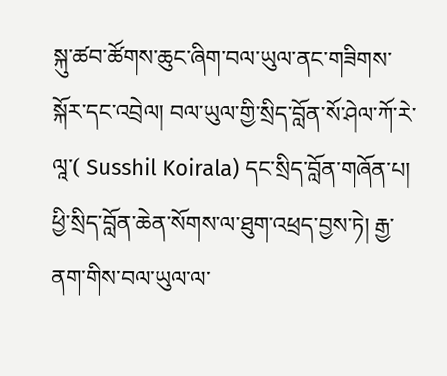སྐུ་ཚབ་ཚོགས་ཆུང་ཞིག་བལ་ཡུལ་ནང་གཟིགས་སྐོར་དང་འབྲེལ། བལ་ཡུལ་གྱི་སྲིད་བློན་སོ་ཤེལ་ཀོ་རེ་ལཱ་( Susshil Koirala) དང་སྲིད་བློན་གཞོན་པ། ཕྱི་སྲིད་བློན་ཆེན་སོགས་ལ་ཐུག་འཕྲད་བྱས་ཏེ། རྒྱ་ནག་གིས་བལ་ཡུལ་ལ་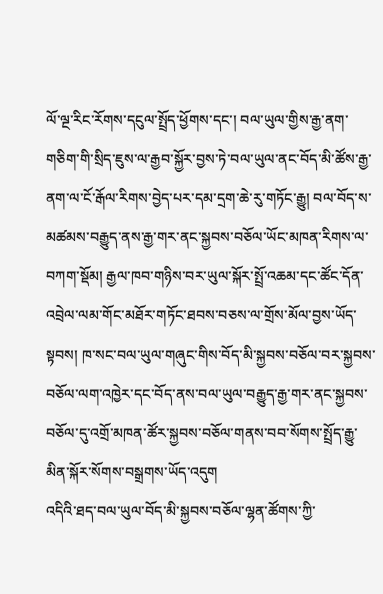ལོ་ལྔ་རིང་རོགས་དངུལ་སྤྲོད་ཕྱོགས་དང་། བལ་ཡུལ་གྱིས་རྒྱ་ནག་གཅིག་གི་སྲིད་ཇུས་ལ་རྒྱབ་སྐྱོར་བྱས་ཏེ་བལ་ཡུལ་ནང་བོད་མི་ཚོས་རྒྱ་ནག་ལ་ངོ་རྒོལ་རིགས་བྱེད་པར་དམ་དྲག་ཆེ་རུ་གཏོང་རྒྱུ། བལ་བོད་ས་མཚམས་བརྒྱུད་ནས་རྒྱ་གར་ནང་སྐྱབས་བཅོལ་ཡོང་མཁན་རིགས་ལ་བཀག་སྡོམ། རྒྱལ་ཁབ་གཉིས་བར་ཡུལ་སྐོར་སྤྲོ་འཆམ་དང་ཚོང་དོན་འབྲེལ་ལམ་གོང་མཐོར་གཏོང་ཐབས་བཅས་ལ་གྲོས་མོལ་བྱས་ཡོད་སྟབས། ཁ་སང་བལ་ཡུལ་གཞུང་གིས་བོད་མི་སྐྱབས་བཅོལ་བར་སྐྱབས་བཅོལ་ལག་འཁྱེར་དང་བོད་ནས་བལ་ཡུལ་བརྒྱུད་རྒྱ་གར་ནང་སྐྱབས་བཅོལ་དུ་འགྲོ་མཁན་ཚོར་སྐྱབས་བཅོལ་གནས་བབ་སོགས་སྤྲོད་རྒྱུ་མིན་སྐོར་སོགས་བསྒྲགས་ཡོད་འདུག
འདིའི་ཐད་བལ་ཡུལ་བོད་མི་སྐྱབས་བཅོལ་ལྷན་ཚོགས་ཀྱི་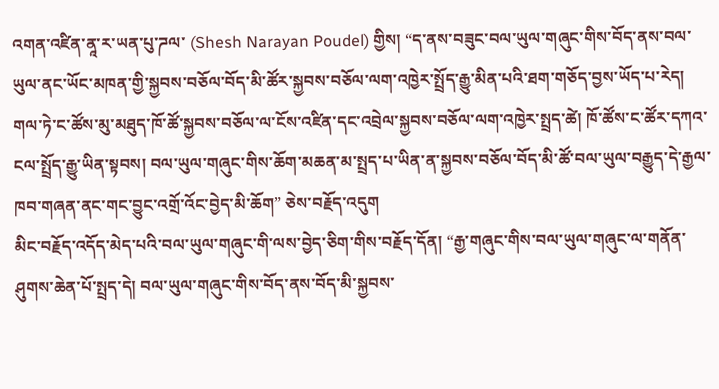འགན་འཛིན་ནཱ་ར་ཡན་པུ་ཌལ་ (Shesh Narayan Poudel) གྱིས། “ད་ནས་བཟུང་བལ་ཡུལ་གཞུང་གིས་བོད་ནས་བལ་ཡུལ་ནང་ཡོང་མཁན་གྱི་སྐྱབས་བཅོལ་བོད་མི་ཚོར་སྐྱབས་བཅོལ་ལག་འཁྱེར་སྤྲོད་རྒྱུ་མིན་པའི་ཐག་གཅོད་བྱས་ཡོད་པ་རེད། གལ་ཏེ་ང་ཚོས་མུ་མཐུད་ཁོ་ཚོ་སྐྱབས་བཅོལ་ལ་ངོས་འཛིན་དང་འབྲེལ་སྐྱབས་བཅོལ་ལག་འཁྱེར་སྤྲད་ཚེ། ཁོ་ཚོས་ང་ཚོར་དཀའ་ངལ་སྤྲོད་རྒྱུ་ཡིན་སྟབས། བལ་ཡུལ་གཞུང་གིས་ཆོག་མཆན་མ་སྤྲད་པ་ཡིན་ན་སྐྱབས་བཅོལ་བོད་མི་ཚོ་བལ་ཡུལ་བརྒྱུད་དེ་རྒྱལ་ཁབ་གཞན་ནང་གང་བྱུང་འགྲོ་འོང་བྱེད་མི་ཆོག” ཅེས་བརྗོད་འདུག
མིང་བརྗོད་འདོད་མེད་པའི་བལ་ཡུལ་གཞུང་གི་ལས་བྱེད་ཅིག་གིས་བརྗོད་དོན། “རྒྱ་གཞུང་གིས་བལ་ཡུལ་གཞུང་ལ་གནོན་ཤུགས་ཆེན་པོ་སྤྲད་དེ། བལ་ཡུལ་གཞུང་གིས་བོད་ནས་བོད་མི་སྐྱབས་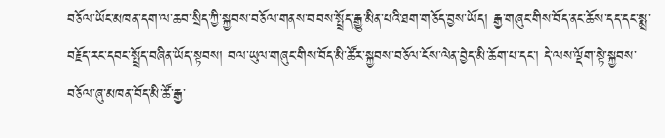བཅོལ་ཡོང་མཁན་དག་ལ་ཆབ་སྲིད་ཀྱི་སྐྱབས་བཅོལ་གནས་བབས་སྤྲོད་རྒྱུ་མིན་པའི་ཐག་གཅོད་བྱས་ཡོད། རྒྱ་གཞུང་གིས་བོད་ནང་ཆོས་དད་དང་སྨྲ་བརྗོད་རང་དབང་སྤྲོད་བཞིན་ཡོད་སྟབས། བལ་ཡུལ་གཞུང་གིས་བོད་མི་ཚོར་སྐྱབས་བཅོལ་ངོས་ལེན་བྱེད་མི་ཆོག་པ་དང་། དེ་ལས་ལྡོག་སྟེ་སྐྱབས་བཅོལ་ཞུ་མཁན་བོད་མི་ཚོ་རྒྱ་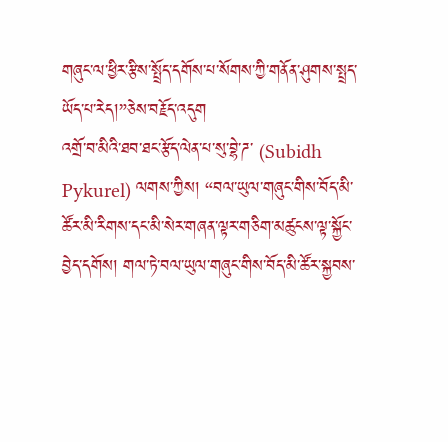གཞུང་ལ་ཕྱིར་རྩིས་སྤྲོད་དགོས་པ་སོགས་ཀྱི་གནོན་ཤུགས་སྤྲད་ཡོད་པ་རེད།”ཅེས་བརྗོད་འདུག
འགྲོ་བ་མིའི་ཐབ་ཐང་རྩོད་ལེན་པ་སུ་བྷེ་ཌ་ (Subidh Pykurel) ལགས་ཀྱིས། “བལ་ཡུལ་གཞུང་གིས་བོད་མི་ཚོར་མི་རིགས་དང་མི་སེར་གཞན་ལྟར་གཅིག་མཚུངས་ལྟ་སྐྱོང་བྱེད་དགོས། གལ་ཏེ་བལ་ཡུལ་གཞུང་གིས་བོད་མི་ཚོར་སྐྱབས་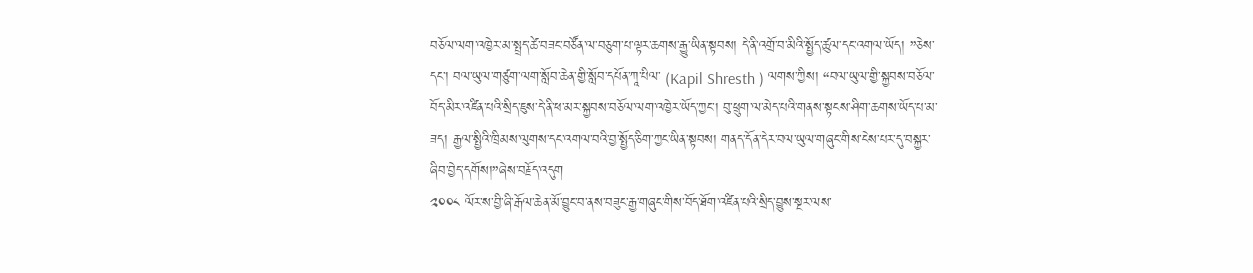བཅོལ་ལག་འཁྱེར་མ་སྤྲད་ཚེ་བཟང་བཙོན་ལ་བཅུག་པ་ལྟར་ཆགས་རྒྱུ་ཡིན་སྟབས། དེ་ནི་འགྲོ་བ་མིའི་སྤྱོད་ཚུལ་དང་འགལ་ཡོད། ”ཅེས་དང་། བལ་ཡུལ་གཙུག་ལག་སློབ་ཆེན་གྱི་སློབ་དཔོན་ཀཱ་པིལ་ (Kapil Shresth ) ལགས་ཀྱིས། “བལ་ཡུལ་གྱི་སྐྱབས་བཅོལ་བོད་མིར་འཛིན་པའི་སྲིད་ཇུས་དེ་ནི་ཕ་མར་སྐྱབས་བཅོལ་ལག་འཁྱེར་ཡོད་ཀྱང་། བུ་ཕྲུག་ལ་མེད་པའི་གནས་སྟངས་ཤིག་ཆགས་ཡོད་པ་མ་ཟད། རྒྱལ་སྤྱིའི་ཁྲིམས་ལུགས་དང་འགལ་བའི་བྱ་སྤྱོད་ཅིག་ཀྱང་ཡིན་སྟབས། གནད་དོན་དེར་བལ་ཡུལ་གཞུང་གིས་ངེས་པར་དུ་བསྐྱར་ཞིབ་བྱེད་དགོས།”ཞེས་བརྗོད་འདུག
༢༠༠༨ ལོར་ས་བྱི་ཞི་རྒོལ་ཆེན་མོ་བྱུང་བ་ནས་བཟུང་རྒྱ་གཞུང་གིས་བོད་ཐོག་འཛིན་པའི་སྲིད་བྱུས་སྔར་ལས་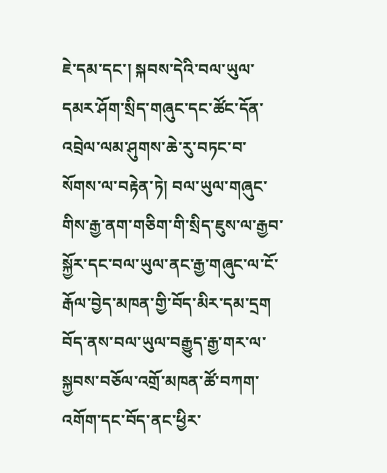ཇེ་དམ་དང་། སྐབས་དེའི་བལ་ཡུལ་དམར་ཤོག་སྲིད་གཞུང་དང་ཚོང་དོན་འབྲེལ་ལམ་ཤུགས་ཆེ་རུ་བཏང་བ་སོགས་ལ་བརྟེན་ཏེ། བལ་ཡུལ་གཞུང་གིས་རྒྱ་ནག་གཅིག་གི་སྲིད་ཇུས་ལ་རྒྱབ་སྐྱོར་དང་བལ་ཡུལ་ནང་རྒྱ་གཞུང་ལ་ངོ་རྒོལ་བྱེད་མཁན་གྱི་བོད་མིར་དམ་དྲག བོད་ནས་བལ་ཡུལ་བརྒྱུད་རྒྱ་གར་ལ་སྐྱབས་བཅོལ་འགྲོ་མཁན་ཚོ་བཀག་འགོག་དང་བོད་ནང་ཕྱིར་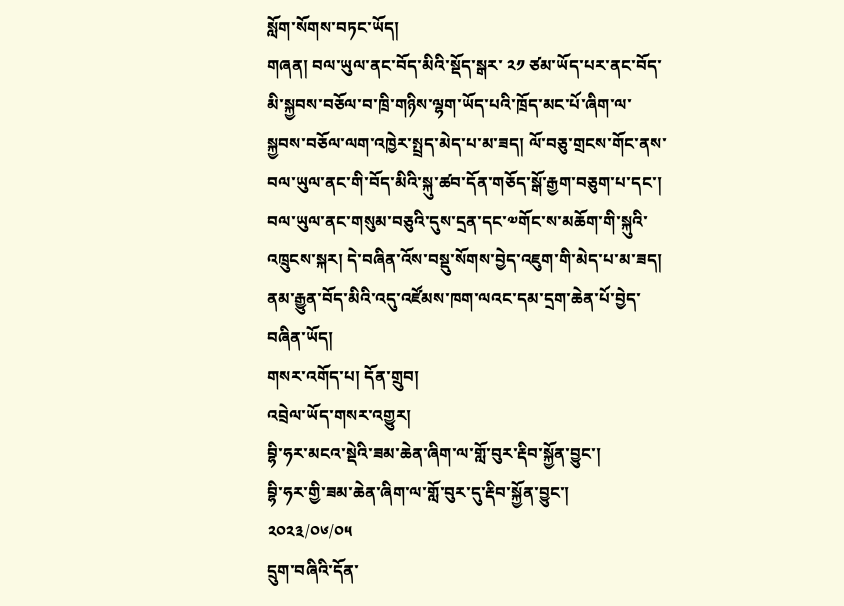སློག་སོགས་བཏང་ཡོད།
གཞན། བལ་ཡུལ་ནང་བོད་མིའི་སྡོད་སྒར་ ༢༡ ཙམ་ཡོད་པར་ནང་བོད་མི་སྐྱབས་བཅོལ་བ་ཁྲི་གཉིས་ལྷག་ཡོད་པའི་ཁྲོད་མང་པོ་ཞིག་ལ་སྐྱབས་བཅོལ་ལག་འཁྱེར་སྤྲད་མེད་པ་མ་ཟད། ལོ་བཅུ་གྲངས་གོང་ནས་བལ་ཡུལ་ནང་གི་བོད་མིའི་སྐུ་ཚབ་དོན་གཅོད་སྒོ་རྒྱག་བཅུག་པ་དང་། བལ་ཡུལ་ནང་གསུམ་བཅུའི་དུས་དྲན་དང་༧གོང་ས་མཆོག་གི་སྐུའི་འཁྲུངས་སྐར། དེ་བཞིན་འོས་བསྡུ་སོགས་བྱེད་འཇུག་གི་མེད་པ་མ་ཟད། ནམ་རྒྱུན་བོད་མིའི་འདུ་འཛོམས་ཁག་ལའང་དམ་དྲག་ཆེན་པོ་བྱེད་བཞིན་ཡོད།
གསར་འགོད་པ། དོན་གྲུབ།
འབྲེལ་ཡོད་གསར་འགྱུར།
བྷི་ཧར་མངའ་སྡེའི་ཟམ་ཆེན་ཞིག་ལ་གློ་བུར་རྡིབ་སྐྱོན་བྱུང་།
བྷི་ཧར་གྱི་ཟམ་ཆེན་ཞིག་ལ་གློ་བུར་དུ་རྡིབ་སྐྱོན་བྱུང་།
༢༠༢༣/༠༦/༠༥
དྲུག་བཞིའི་དོན་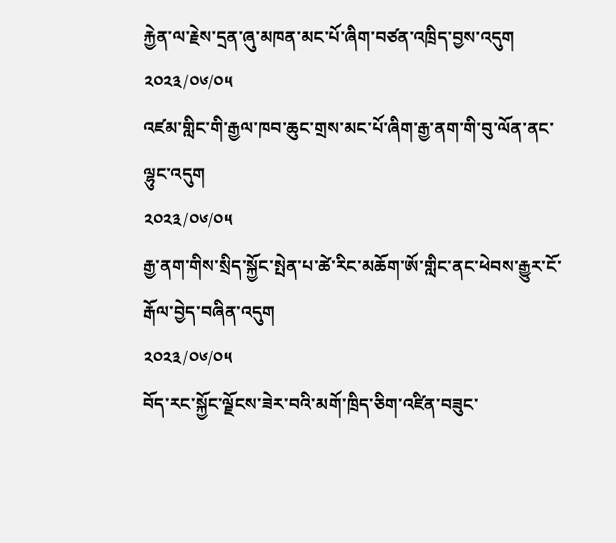རྐྱེན་ལ་རྗེས་དྲན་ཞུ་མཁན་མང་པོ་ཞིག་བཙན་འཁྲིད་བྱས་འདུག
༢༠༢༣/༠༦/༠༥
འཛམ་གླིང་གི་རྒྱལ་ཁབ་ཆུང་གྲས་མང་པོ་ཞིག་རྒྱ་ནག་གི་བུ་ལོན་ནང་ལྷུང་འདུག
༢༠༢༣/༠༦/༠༥
རྒྱ་ནག་གིས་སྲིད་སྐྱོང་སྤེན་པ་ཚེ་རིང་མཆོག་ཨོ་གླིང་ནང་ཕེབས་རྒྱུར་ངོ་རྒོལ་བྱེད་བཞིན་འདུག
༢༠༢༣/༠༦/༠༥
བོད་རང་སྐྱོང་ལྗོངས་ཟེར་བའི་མགོ་ཁྲིད་ཅིག་འཛིན་བཟུང་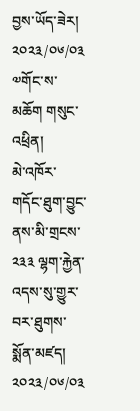བྱས་ཡོད་ཟེར།
༢༠༢༣/༠༦/༠༣
༧གོང་ས་མཆོག གསུང་འཕྲིན།
མེ་འཁོར་གདོང་ཐུག་བྱུང་ནས་མི་གྲངས་ ༢༣༣ ལྷག་རྐྱེན་འདས་སུ་གྱུར་བར་ཐུགས་སྨོན་མཛད།
༢༠༢༣/༠༦/༠༣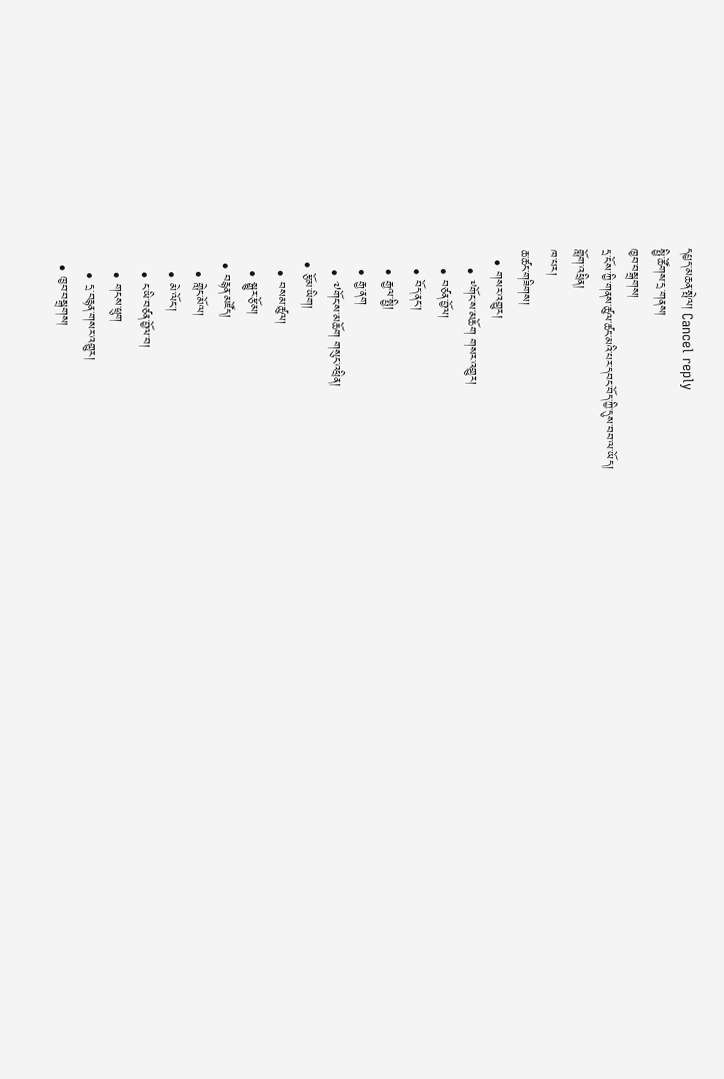དཔྱད་མཆན་སྤེལ། Cancel reply
སྤྱི་ཚོགས་དྲ་གནས།
ཁྱབ་བསྒྲགས།
དྲ་ངོས་ཀྱི་གནས་ཚུལ་ཚང་མའི་པར་དབང་བོད་ཀྱི་དུས་བབ་ལ་ཡོད།
གློག་འཕྲིན།
ཁ་པར།
ཆ་ཚང་གཟིགས།
  • གསར་འགྱུར།
    • ༸གོང་ས་མཆོག གསར་འགྱུར།
    • བཙན་བྱོལ།
    • བོད་ནང་།
    • རྒྱལ་སྤྱི།
    • རྒྱ་ནག
    • ༧གོང་ས་མཆོག གསུང་འཕྲིན།
  • རྩོམ་ཡིག།
    • བསམ་ཚུལ།
    • སྒྱུར་རྩོམ།
  • བརྙན་མཛོད།
    • གླེང་མོལ།
    • མེ་ལོང་།
    • ང་ཡི་བཙན་བྱོལ་བ།
    • གངས་ཕྲུག
    • དྲ་བརྙན་གསར་འགྱུར།
  • ཁྱབ་བསྒྲགས།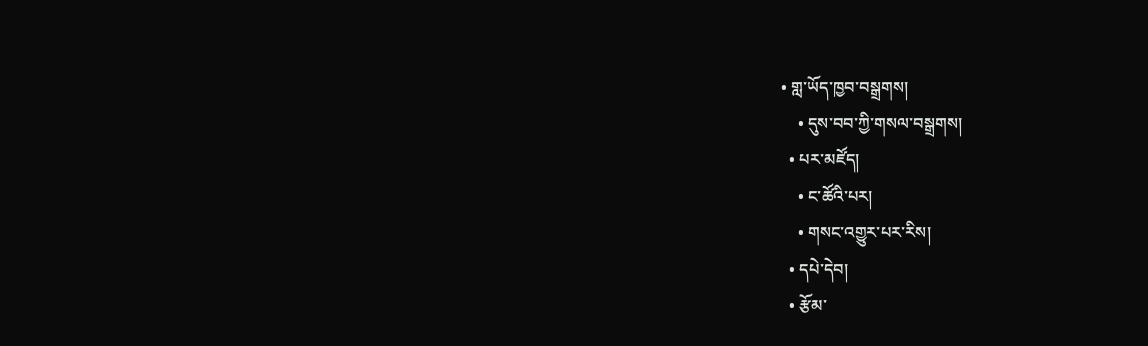• གླ་ཡོད་ཁྱབ་བསྒྲགས།
    • དུས་བབ་ཀྱི་གསལ་བསྒྲགས།
  • པར་མཛོད།
    • ང་ཚོའི་པར།
    • གསང་འགྱུར་པར་རིས།
  • དཔེ་དེབ།
  • རྩོམ་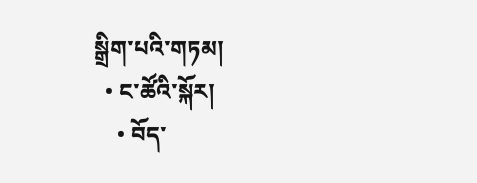སྒྲིག་པའི་གཏམ།
  • ང་ཚོའི་སྐོར།
    • བོད་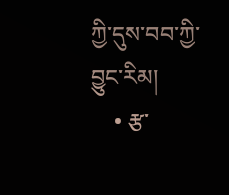ཀྱི་དུས་བབ་ཀྱི་བྱུང་རིམ།
    • རྩ་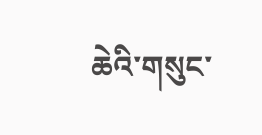ཆེའི་གསུང་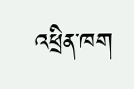འཕྲིན་ཁག